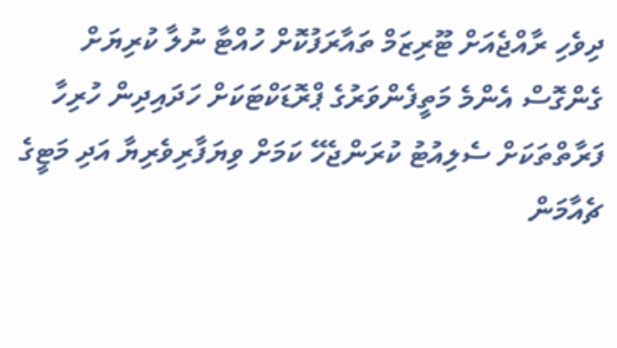ދިވެހި ރާއްޖެއަށް ޓޫރިޒަމް ތައާރަފުކޮށް ހުއްޓާ ނުލާ ކުރިޔަށް ގެންގޮސް އެންމެ މަތީފެންވަރުގެ ޕްރޮޑަކްޓަކަށް ހަދައިދިން ހުރިހާ ފަރާތްތަކަށް ސެލިއުޓު ކުރަންޖެހޭ ކަމަށް ވިޔަފާރިވެރިޔާ އަދި މަޓީގެ ޗެއާމަން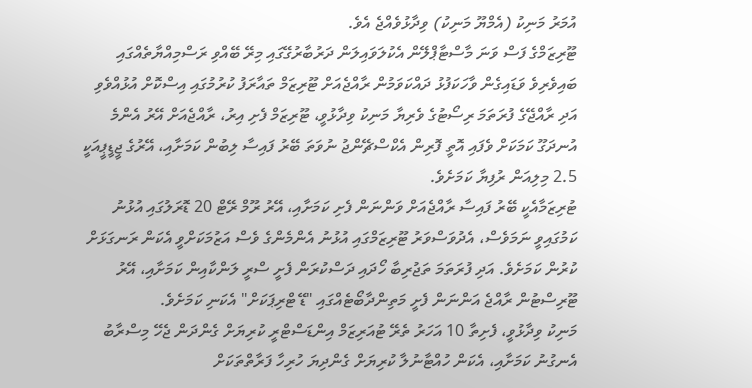އުމަރު މަނިކު (އެމްޔޫ މަނިކު) ވިދާޅުވެއްޖެ އެވެ.
ޓޫރިޒަމްގެ ފަސް ވަނަ މާސްޓާޕްލޭން އެކުލަވައިލަން ދަރުބާރުގޭގައި މިރޭ ބޭއްވި ރަސްމިއްޔާތެއްގައި ބައިވެރިވެ ވަޑައިގެން ވާހަކަފުޅު ދައްކަވަމުން ރާއްޖެއަށް ޓޫރިޒަމް ތައާރަފު ކުރުމުގައި އިސްކޮށް އުޅުއްވެވި އަދި ރާއްޖޭގެ ފުރަތަމަ ރިސޯޓުގެ ވެރިޔާ މަނިކު ވިދާޅުވީ، ޓޫރިޒަމް ފެށި އިރު، ރާއްޖެއަށް އޭރު އެންމެ އުނދަގޫ ކަމަކަށް ވެފައި އޮތީ ފޮރިން އެކްސްޗޭންޖު ނުވަތަ ބޭރު ފައިސާ ލިބުން ކަމަށާއި، އޭރުގެ ޖީޑީޕީއަކީ 2.5 މިލިއަން ރުފިޔާ ކަމަށެވެ.
ޓުރިޒަމާއެކީ ބޭރު ފައިސާ ރާއްޖެއަށް ވަންނަން ފެށި ކަމަށާއި، އޭރު ރޫމް ރޭޓް 20 ޑޮރަލުގައި އުޅުނު ކަމުގައިވީ ނަމަވެސް، އެދުވަސްވަރު ޓޫރިޒަމްގައި އުޅުނު އެންމެންގެ ވެސް އަޒުމަކަށްވީ އެކަން ރަނގަޅަށް ކުރުން ކަމަށެވެ. އަދި ފުރަތަމަ ތަޖުރިބާ ހޯދައި ދަސްކުރަން ފެށީ ސްރީ ލަންކާއިން ކަމަށާއި، އޭރު ޓޫރިސްޓުން ރާއްޖެ އަންނަން ފެށީ މަތިންދާބޯޓެއްގައި "ޑޭ ޓްރިޕަކަށް" އެކަނި ކަމަށެވެ.
މަނިކު ވިދާޅުވީ، ފެށިތާ 10 އަހަރު ތެރޭ ޓުއަރިޒަމް އިންޑަސްޓްރީ ކުރިޔަށް ގެންދަން ޖެހޭ މިސްރާބު އެނގުނު ކަމަށާއި، އެކަން ހުއްޓާނުލާ ކުރިޔަށް ގެންދިޔަ ހުރިހާ ފަރާތްތަކަށް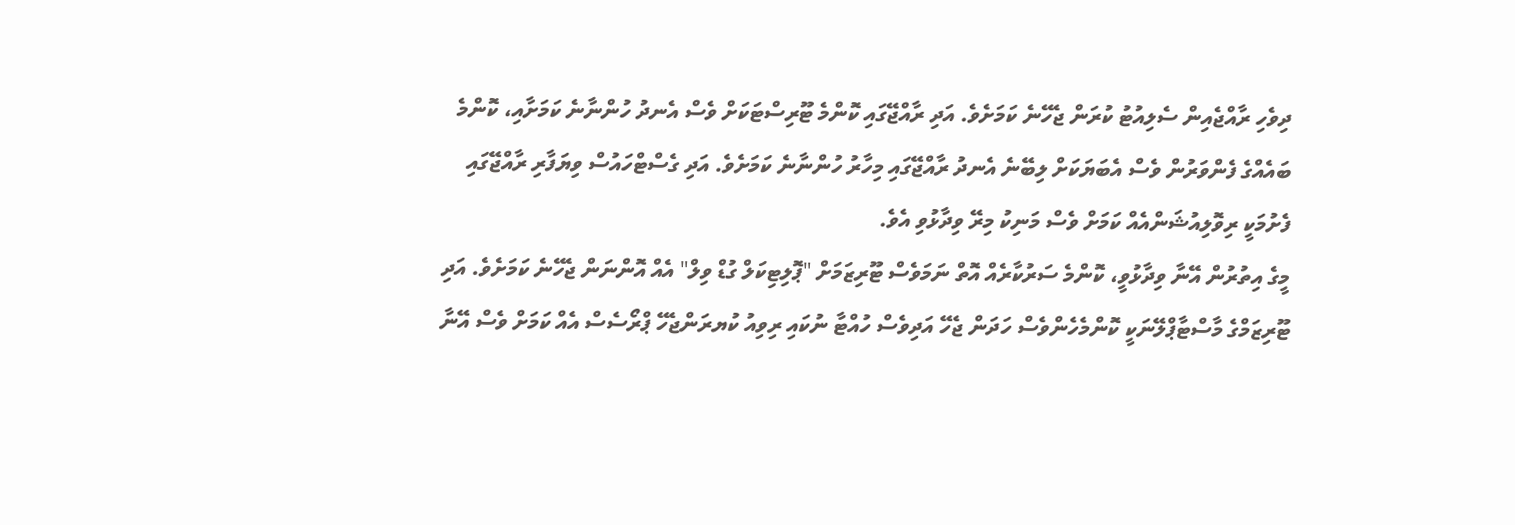ދިވެހި ރާއްޖެއިން ސެލިއުޓު ކުރަން ޖެހޭނެ ކަމަށެވެ. އަދި ރާއްޖޭގައި ކޮންމެ ޓޫރިސްޓަކަށް ވެސް އެނދު ހުންނާނެ ކަމަށާއި، ކޮންމެ ބައެއްގެ ފެންވަރުން ވެސް އެބަޔަކަށް ލިބޭނެ އެނދު ރާއްޖޭގައި މިހާރު ހުންނާނެ ކަމަށެވެ. އަދި ގެސްޓްހައުސް ވިޔަފާރި ރާއްޖޭގައި ފެށުމަކީ ރިވޮލިއުޝަންއެއް ކަމަށް ވެސް މަނިކު މިރޭ ވިދާޅުވި އެވެ.
މީގެ އިތުރުން އޭނާ ވިދާޅުވީ، ކޮންމެ ސަރުކާރެއް އޮތް ނަމަވެސް ޓޫރިޒަމަށް "ޕޮލިޓިކަލް ގުޑް ވިލް" އެއް އޮންނަން ޖެހޭނެ ކަމަށެވެ. އަދި ޓޫރިޒަމްގެ މާސްޓާޕްލޭނަކީ ކޮންމެހެންވެސް ހަދަން ޖެހޭ އަދިވެސް ހުއްޓާ ނުކައި ރިވިއު ކުޔރަންޖެހޭ ޕްރޯސެސް އެއް ކަމަށް ވެސް އޭނާ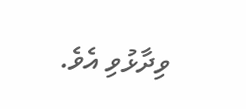ވިދާޅުވި އެވެ.